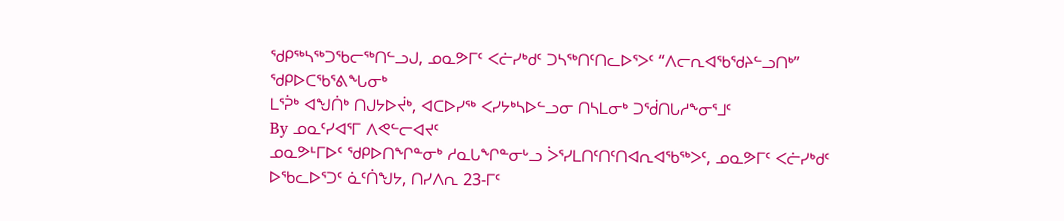ᖁᑭᖅᓴᖅᑐᖃᓕᖅᑎᓪᓗᒍ, ᓄᓇᕗᒥᑦ ᐸᓖᓯᒃᑯᑦ ᑐᓴᖅᑎᑦᑎᓚᐅᕐᐳᑦ “ᐱᓕᕆᐊᖃᖁᔨᓪᓗᑎᒃ” ᖁᑭᐅᑕᖃᕐᕕᖓᓂᒃ
ᒪᕐᕉᒃ ᐊᖑᑏᒃ ᑎᒍᔭᐅᔫᒃ, ᐊᑕᐅᓯᖅ ᐸᓯᔭᒃᓴᐅᓪᓗᓂ ᑎᓴᒪᓂᒃ ᑐᖂᑎᒐᓱᖕᓂᕐᒧᑦ
By ᓄᓇᑦᓯᐊᕐᒥ ᐱᕙᓪᓕᐊᔪᑦ
ᓄᓇᕗᒻᒥᐅᑦ ᖁᑭᐅᑎᖏᓐᓂᒃ ᓱᓇᒐᖏᓐᓂᒡᓗ ᐴᕐᓯᒪᑎᑦᑎᑦᑎᐊᕆᐊᖃᖅᐳᑦ, ᓄᓇᕗᒥᑦ ᐸᓖᓯᒃᑯᑦ ᐅᖃᓚᐅᕐᑐᑦ ᓈᑦᑏᖑᔭ, ᑎᓯᐱᕆ 23-ᒥᑦ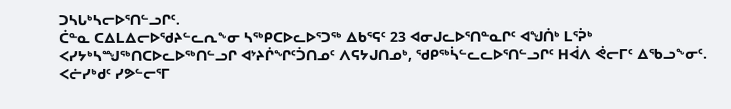ᑐᓴᒐᒃᓴᓕᐅᕐᑎᓪᓗᒋᑦ.
ᑖᓐᓇ ᑕᐃᒪᐃᓕᐅᖁᔨᓪᓚᕆᖕᓂ ᓴᖅᑭᑕᐅᓚᐅᕐᑐᖅ ᐃᑲᕐᕋᑦ 23 ᐊᓂᒍᓚᐅᕐᑎᓐᓇᒋᑦ ᐊᖑᑏᒃ ᒪᕐᕉᒃ ᐸᓯᔭᒃᓴᙳᖅᑎᑕᐅᓚᐅᖅᑎᓪᓗᒋ ᐊᔾᔨᒌᖏᑦᑑᑎᓄᑦ ᐱᕋᔭᒍᑎᓄᒃ, ᖁᑭᖅᓵᓪᓚᓚᐅᕐᑎᓪᓗᒋᑦ ᕼᐋᐱ ᕚᓕᒥᑦ ᐃᖃᓗᖕᓂᑦ.
ᐸᓖᓯᒃᑯᑦ ᓯᕗᓪᓕᕐᒥ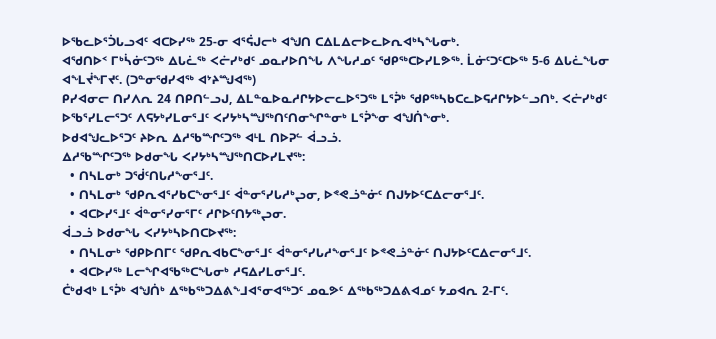ᐅᖃᓚᐅᕐᑑᒐᓗᐊᑦ ᐊᑕᐅᓯᖅ 25-ᓂ ᐊᕐᕌᒍᓕᒃ ᐊᖑᑎ ᑕᐃᒪᐃᓕᐅᓚᐅᕆᐊᒃᓴᖓᓂᒃ.
ᐊᖁᑎᐅᑉ ᒥᒃᓵᓃᑦᑐᖅ ᐃᒐᓛᖅ ᐸᓖᓯᒃᑯᑦ ᓄᓇᓯᐅᑎᖓ ᐱᖓᓱᓄᑦ ᖁᑭᖅᑕᐅᓯᒪᕗᖅ. ᒫᓃᑦᑐᑦᑕᐅᖅ 5-6 ᐃᒐᓛᖓᓂ ᐊᖕᒪᔫᖕᒥᔪᑦ. (ᑐᓐᓂᖁᓯᐊᖅ ᐊᔾᔨᙳᐊᖅ)
ᑭᓯᐊᓂᓕ ᑎᓯᐱᕆ 24 ᑎᑭᑎᓪᓗᒍ, ᐃᒪᓐᓇᐅᓇᓱᒋᔭᐅᓕᓚᐅᕐᑐᖅ ᒪᕐᕉᒃ ᖁᑭᖅᓴᑲᑕᓚᐅᕋᓱᒋᔭᐅᓪᓗᑎᒃ. ᐸᓖᓯᒃᑯᑦ ᐅᖃᕐᓯᒪᓕᕐᑐᑦ ᐱᕋᔭᒃᓯᒪᓂᕐᒧᑦ ᐸᓯᔭᒃᓴᙳᖅᑎᑦᑎᓂᖏᓐᓂᒃ ᒪᕐᕉᖕᓂ ᐊᖑᑏᖕᓂᒃ.
ᐅᑯᐊᖑᓚᐅᕐᑐᑦ ᔨᐅᕆ ᐃᓱᖃᙱᑦᑐᖅ ᐊᒻᒪ ᑎᐅᕈᓪ ᐋᓗᓘ.
ᐃᓱᖃᙱᑦᑐᖅ ᐅᑯᓂᖓ ᐸᓯᔭᒃᓴᙳᖅᑎᑕᐅᓯᒪᔪᖅ:
  • ᑎᓴᒪᓂᒃ ᑐᖂᑦᑎᒐᓱᖕᓂᕐᒧᑦ.
  • ᑎᓴᒪᓂᒃ ᖁᑭᕆᐊᕐᓯᑲᑕᖕᓂᕐᒧᑦ ᐋᓐᓂᕐᓯᒐᓱᒃᖢᓂ, ᐅᕝᕙᓘᓐᓃᑦ ᑎᒍᔭᐅᑦᑕᐃᓕᓂᕐᒧᑦ.
  • ᐊᑕᐅᓯᕐᒧᑦ ᐋᓐᓂᕐᓯᓂᕐᒥᑦ ᓱᒋᐅᑦᑎᔭᖅᖢᓂ.
ᐋᓗᓘ ᐅᑯᓂᖓ ᐸᓯᔭᒃᓴᐅᑎᑕᐅᔪᖅ:
  • ᑎᓴᒪᓂᒃ ᖁᑭᐅᑎᒥᑦ ᖁᑭᕆᐊᑲᑕᖕᓂᕐᒧᑦ ᐋᓐᓂᕐᓯᒐᓱᖕᓂᕐᒧᑦ ᐅᕝᕙᓘᓐᓃᑦ ᑎᒍᔭᐅᑦᑕᐃᓕᓂᕐᒧᑦ.
  • ᐊᑕᐅᓯᖅ ᒪᓕᖏᐊᖃᖅᑕᖓᓂᒃ ᓱᕋᐃᓯᒪᓂᕐᒧᑦ.
ᑖᒃᑯᐊᒃ ᒪᕐᕉᒃ ᐊᖑᑏᒃ ᐃᖅᑲᖅᑐᐃᕕᖕᒧᐊᕐᓂᐊᖅᑐᑦ ᓄᓇᕗᑦ ᐃᖅᑲᖅᑐᐃᕕᐊᓄᑦ ᔭᓄᐊᕆ 2-ᒥᑦ.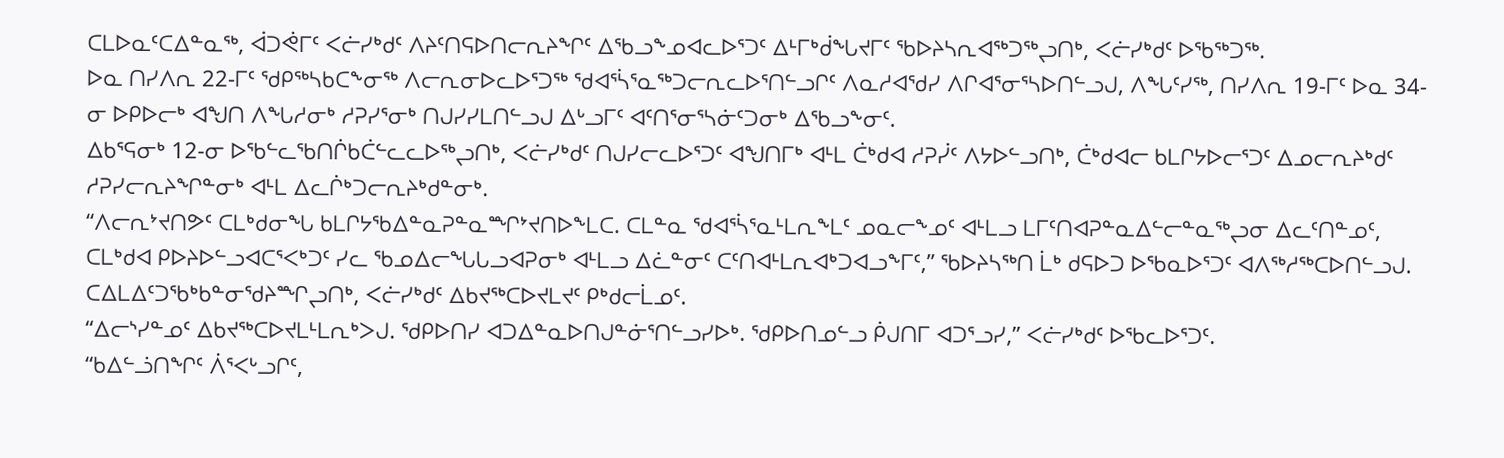ᑕᒪᐅᓇᑦᑕᐃᓐᓇᖅ, ᐋᑐᕚᒥᑦ ᐸᓖᓯᒃᑯᑦ ᐱᔨᑦᑎᕋᐅᑎᓕᕆᔨᖏᑦ ᐃᖃᓗᖕᓄᐊᓚᐅᕐᑐᑦ ᐃᒻᒥᒃᑰᖓᔪᒥᑦ ᖃᐅᔨᓴᕆᐊᖅᑐᖅᖢᑎᒃ, ᐸᓖᓯᒃᑯᑦ ᐅᖃᖅᑐᖅ.
ᐅᓇ ᑎᓯᐱᕆ 22-ᒥᑦ ᖁᑭᖅᓴᑲᑕᖕᓂᖅ ᐱᓕᕆᓂᐅᓚᐅᕐᑐᖅ ᖁᐊᕐᓵᕐᓇᖅᑐᓕᕆᓚᐅᕐᑎᓪᓗᒋᑦ ᐱᓇᓱᐊᖁᓯ ᐱᒋᐊᕐᓂᕐᓴᐅᑎᓪᓗᒍ, ᐱᖓᑦᓯᖅ, ᑎᓯᐱᕆ 19-ᒥᑦ ᐅᓇ 34-ᓂ ᐅᑭᐅᓕᒃ ᐊᖑᑎ ᐱᖓᓱᓂᒃ ᓱᕈᓯᕐᓂᒃ ᑎᒍᓯᓯᒪᑎᓪᓗᒍ ᐃᒡᓗᒥᑦ ᐊᑦᑎᕐᓂᕐᓴᓃᑦᑐᓂᒃ ᐃᖃᓗᖕᓂᑦ.
ᐃᑲᕐᕋᓂᒃ 12-ᓂ ᐅᖃᓪᓚᖃᑎᒌᑲᑖᓪᓚᓚᐅᖅᖢᑎᒃ, ᐸᓖᓯᒃᑯᑦ ᑎᒍᓯᓕᓚᐅᕐᑐᑦ ᐊᖑᑎᒥᒃ ᐊᒻᒪ ᑖᒃᑯᐊ ᓱᕈᓰᑦ ᐱᔭᐅᓪᓗᑎᒃ, ᑖᒃᑯᐊᓕ ᑲᒪᒋᔭᐅᓕᕐᑐᑦ ᐃᓄᓕᕆᔨᒃᑯᑦ ᓱᕈᓯᓕᕆᔨᖏᓐᓂᒃ ᐊᒻᒪ ᐃᓚᒌᒃᑐᓕᕆᔨᒃᑯᓐᓂᒃ.
“ᐱᓕᕆᔾᔪᑎᕗᑦ ᑕᒪᒃᑯᓂᖓ ᑲᒪᒋᔭᖃᐃᓐᓇᕈᓐᓇᙱᔾᔪᑎᐅᖕᒪᑕ. ᑕᒪᓐᓇ ᖁᐊᕐᓵᕐᓇᒻᒪᕆᖕᒪᑦ ᓄᓇᓕᖕᓄᑦ ᐊᒻᒪᓗ ᒪᒥᑦᑎᐊᕈᓐᓇᐃᓪᓕᓐᓇᖅᖢᓂ ᐃᓚᑦᑎᓐᓄᑦ, ᑕᒪᒃᑯᐊ ᑭᐅᔨᐅᓪᓗᐊᑕᕐᐸᒃᑐᑦ ᓯᓚ ᖃᓄᐃᓕᖓᒐᓗᐊᕈᓂᒃ ᐊᒻᒪᓗ ᐃᓛᓐᓂᑦ ᑕᑦᑎᐊᒻᒪᕆᐊᒃᑐᐊᓗᖕᒥᑦ,” ᖃᐅᔨᓴᖅᑎ ᒫᒃ ᑯᕋᐅᑐ ᐅᖃᓇᐅᕐᑐᑦ ᐊᐱᖅᓱᖅᑕᐅᑎᓪᓗᒍ.
ᑕᐃᒪᐃᑦᑐᖃᒃᑲᓐᓂᖁᔨᙱᖢᑎᒃ, ᐸᓖᓯᒃᑯᑦ ᐃᑲᔪᖅᑕᐅᔪᒪᔪᑦ ᑭᒃᑯᓕᒫᓄᑦ.
“ᐃᓕᔅᓯᓐᓄᑦ ᐃᑲᔪᖅᑕᐅᔪᒪᒻᒪᕆᒃᐳᒍ. ᖁᑭᐅᑎᓯ ᐊᑐᐃᓐᓇᐅᑎᒍᓐᓃᕐᑎᓪᓗᓯᐅᒃ. ᖁᑭᐅᑎᓄᓪᓗ ᑮᒍᑎᒥ ᐊᑐᕐᓗᓯ,” ᐸᓖᓯᒃᑯᑦ ᐅᖃᓚᐅᕐᑐᑦ.
“ᑲᐃᓪᓘᑎᖏᑦ ᐲᕐᐸᒡᓗᒋᑦ,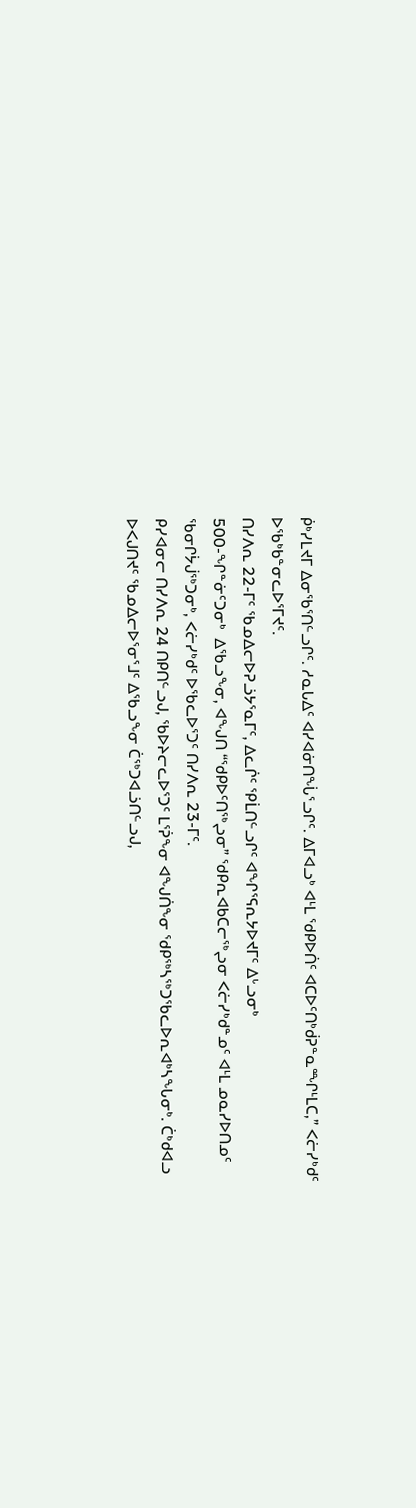ᑮᒃᓯᒪᔪᒥ ᐃᓂᖃᕐᑎᓪᓗᒋᑦ. ᓱᓇᒐᐃᑦ ᐊᓯᐊᓃᑎᖔᕐᓗᒋᑦ. ᐃᒥᐊᓗᒃ ᐊᒻᒪ ᖁᑭᐅᑏᑦ ᐊᑕᐅᑦᑎᒃᑰᕈᓐᓇᙱᒻᒪᑕ,” ᐸᓖᓯᒃᑯᑦ ᐅᖃᒃᑲᓐᓂᓚᐅᕐᒥᔪᑦ.
ᑎᓯᐱᕆ 22-ᒥᑦ ᖃᓄᐃᓕᐅᕈᓘᔭᕐᓇᒥᑦ, ᐃᓚᒌᑦ ᕿᒫᑎᓪᓗᒋᑦ ᐊᖏᕐᕋᕆᔭᐅᔪᒥᑦ ᐃᒡᓗᓂᒃ
500-ᖏᓐᓃᑦᑐᓂᒃ  ᐃᖃᓗᖕᓂ, ᐊᖑᑎ “ᖁᑭᐅᑦᑎᖅᖢᓂ” ᖁᑭᕆᐊᑲᑕᓕᖅᖢᓂ ᐸᓖᓯᒃᑯᓐᓄᑦ ᐊᒻᒪ ᓄᓇᓯᐅᑎᓄᑦ ᖃᓂᒋᔮᒎᖅᑐᓂᒃ, ᐸᓖᓯᒃᑯᑦ ᐅᖃᓚᐅᕐᑐᑦ ᑎᓯᐱᕆ 23-ᒥᑦ.
ᑭᓯᐊᓂᓕ ᑎᓯᐱᕆ 24 ᑎᑭᑎᓪᓗᒍ, ᖃᐅᔨᓕᓚᐅᕐᑐᑦ ᒪᕐᕉᖕᓂ ᐊᖑᑏᖕᓂ ᖁᑭᖅᓴᖅᑐᖃᓚᐅᕆᐊᒃᓴᖓᓂᒃ. ᑖᒃᑯᐊᓗ ᐅᐸᒍᑎᔪᑦ ᖃᓄᐃᓕᐅᕐᓂᕐᒧᑦ ᐃᖃᓗᖕᓂ ᑖᖅᑐᐊᓘᑎᓪᓗᒍ,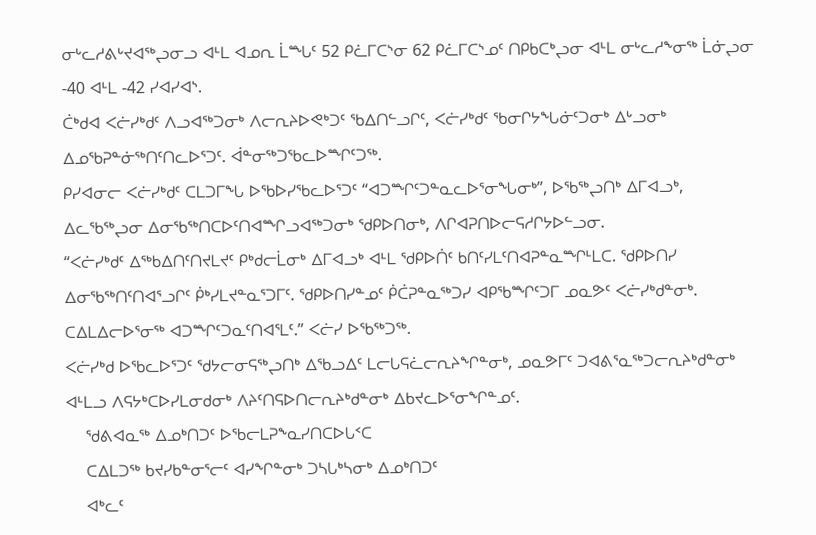ᓂᒡᓚᓱᕕᒡᔪᐊᖅᖢᓂᓗ ᐊᒻᒪ ᐊᓄᕆ ᒫᙵᑦ 52 ᑭᓛᒥᑕᔅᓂ 62 ᑭᓛᒥᑕᔅᓄᑦ ᑎᑭᑲᑕᒃᖢᓂ ᐊᒻᒪ ᓂᒡᓚᓱᖕᓂᖅ ᒫᓃᖢᓂ -40 ᐊᒻᒪ -42 ᓯᐊᓯᐊᔅ.
ᑖᒃᑯᐊ ᐸᓖᓯᒃᑯᑦ ᐱᓗᐊᖅᑐᓂᒃ ᐱᓕᕆᔨᐅᕙᒃᑐᑦ ᖃᐃᑎᓪᓗᒋᑦ, ᐸᓖᓯᒃᑯᑦ ᖃᓂᒋᔭᖓᓃᑦᑐᓂᒃ ᐃᒡᓗᓂᒃ ᐃᓄᖃᕈᓐᓃᖅᑎᑦᑎᓚᐅᕐᑐᑦ. ᐋᓐᓂᖅᑐᖃᓚᐅᙱᑦᑐᖅ.
ᑭᓯᐊᓂᓕ ᐸᓖᓯᒃᑯᑦ ᑕᒪᑐᒥᖓ ᐅᖃᐅᓯᖃᓚᐅᕐᑐᑦ “ᐊᑐᙱᑦᑐᓐᓇᓚᐅᕐᓂᖓᓂᒃ”, ᐅᖃᖅᖢᑎᒃ ᐃᒥᐊᓗᒃ, ᐃᓚᖃᖅᖢᓂ ᐃᓂᖃᖅᑎᑕᐅᑦᑎᐊᙱᓗᐊᖅᑐᓂᒃ ᖁᑭᐅᑎᓂᒃ, ᐱᒋᐊᕈᑎᐅᓕᕋᓱᒋᔭᐅᓪᓗᓂ.
“ᐸᓖᓯᒃᑯᑦ ᐃᖅᑲᐃᑎᑦᑎᔪᒪᔪᑦ ᑭᒃᑯᓕᒫᓂᒃ ᐃᒥᐊᓗᒃ ᐊᒻᒪ ᖁᑭᐅᑏᑦ ᑲᑎᑦᓯᒪᑦᑎᐊᕈᓐᓇᙱᒻᒪᑕ. ᖁᑭᐅᑎᓯ ᐃᓂᖃᖅᑎᑦᑎᐊᕐᓗᒋᑦ ᑮᒃᓯᒪᔪᓐᓇᕐᑐᒥᑦ. ᖁᑭᐅᑎᓯᓐᓄᑦ ᑮᑖᕈᓐᓇᖅᑐᓯ ᐊᑭᖃᙱᑦᑐᒥ ᓄᓇᕗᑦ ᐸᓖᓯᒃᑯᓐᓂᒃ. ᑕᐃᒪᐃᓕᐅᕐᓂᖅ ᐊᑐᙱᑦᑐᓇᑦᑎᐊᕐᒪᑦ.” ᐸᓖᓯ ᐅᖃᖅᑐᖅ.
ᐸᓖᓯᒃᑯ ᐅᖃᓚᐅᕐᑐᑦ ᖁᔭᓕᓂᕋᖅᖢᑎᒃ ᐃᖃᓗᐃᑦ ᒪᓕᒐᕋᓛᓕᕆᔨᖏᓐᓂᒃ, ᓄᓇᕗᒥᑦ ᑐᐊᕕᕐᓇᖅᑐᓕᕆᔨᒃᑯᓐᓂᒃ ᐊᒻᒪᓗ ᐱᕋᔭᒃᑕᐅᓯᒪᓂᑯᓂᒃ ᐱᔨᑦᑎᕋᐅᑎᓕᕆᔨᒃᑯᓐᓂᒃ ᐃᑲᔪᓚᐅᕐᓂᖏᓐᓄᑦ.
    ᖁᕕᐊᓇᖅ ᐃᓄᒃᑎᑐᑦ ᐅᖃᓕᒪᕈᖕᓇᓯᑎᑕᐅᒐᑉᑕ
    ᑕᐃᒪᑐᖅ ᑲᔪᓯᑲᓐᓂᕐᓕᑦ ᐊᓯᖏᓐᓂᒃ ᑐᓴᒐᒃᓴᓂᒃ ᐃᓄᒃᑎᑐᑦ
    ᐊᒃᓚᑦ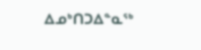ᐃᓄᒃᑎᑐᐃᓐᓇᖅ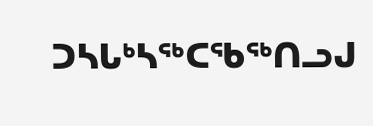ᑐᓴᒐᒃᓴᖅᑕᖃᖅᑎᓗᒍ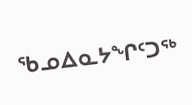ᖃᓄᐃᓇᔭᖏᑦᑐᖅ